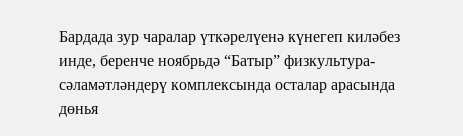Бардада зур чаралар үткәрелүенә күнегеп киләбез инде, беренче ноябрьдә “Батыр” физкультура-сәламәтләндерү комплексында осталар арасында дөнья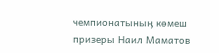чемпионатыныӊ көмеш призеры Наил Маматов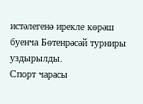истәлегенә ирекле көрәш буенча Бөтенрәсәй турниры уздырылды.
Спорт чарасы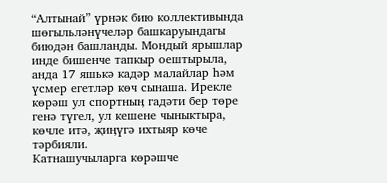“Алтынай” үрнәк бию коллективында шөгыльләнүчеләр башкаруындагы биюдән башланды. Мондый ярышлар инде бишенче тапкыр оештырыла, анда 17 яшькә кадәр малайлар hәм үсмер егетләр көч сынаша. Ирекле көрәш ул спортныӊ гадәти бер төре генә түгел, ул кешене чыныктыра, көчле итә, җиӊүгә ихтыяр көче тәрбияли.
Катнашучыларга көрәшче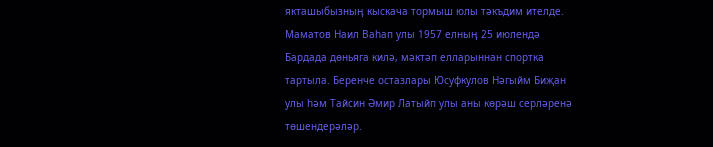якташыбызныӊ кыскача тормыш юлы тәкъдим ителде. Маматов Наил Ваhап улы 1957 елныӊ 25 июлендә Бардада дөньяга килә, мәктәп елларыннан спортка тартыла. Беренче остазлары Юсуфкулов Нәгыйм Биҗан улы hәм Тайсин Әмир Латыйп улы аны көрәш серләренә төшендерәләр.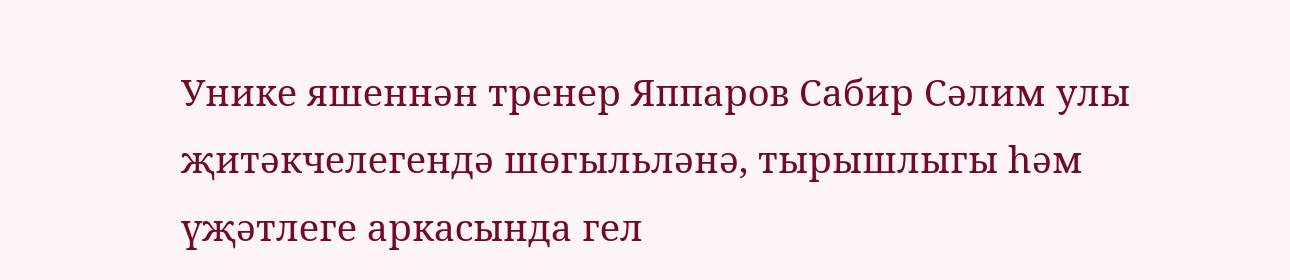Унике яшеннән тренер Яппаров Сабир Сәлим улы җитәкчелегендә шөгыльләнә, тырышлыгы hәм үҗәтлеге аркасында гел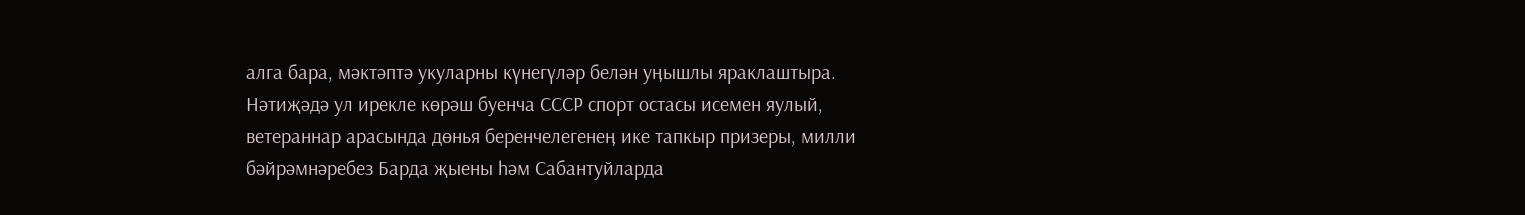алга бара, мәктәптә укуларны күнегүләр белән уӊышлы яраклаштыра. Нәтиҗәдә ул ирекле көрәш буенча СССР спорт остасы исемен яулый, ветераннар арасында дөнья беренчелегенеӊ ике тапкыр призеры, милли бәйрәмнәребез Барда җыены hәм Сабантуйларда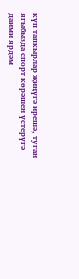күп тапкырлар җиӊүгә ирешә, туган ягыбызда спорт көрәшен үстерүгә даими ярдәм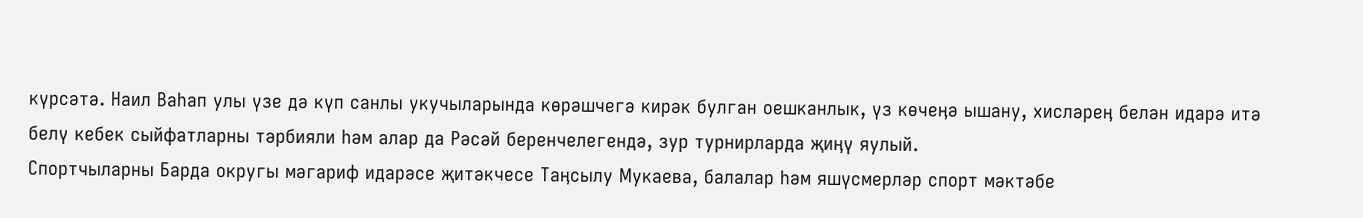күрсәтә. Наил Ваhап улы үзе дә күп санлы укучыларында көрәшчегә кирәк булган оешканлык, үз көчеӊә ышану, хисләреӊ белән идарә итә белү кебек сыйфатларны тәрбияли hәм алар да Рәсәй беренчелегендә, зур турнирларда җиӊү яулый.
Спортчыларны Барда округы мәгариф идарәсе җитәкчесе Таӊсылу Мукаева, балалар hәм яшүсмерләр спорт мәктәбе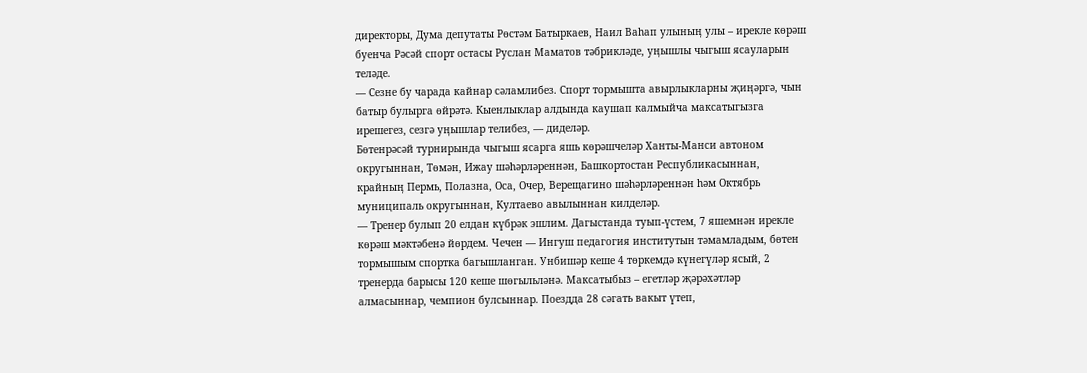директоры, Дума депутаты Рөстәм Батыркаев, Наил Ваhап улыныӊ улы – ирекле көрәш буенча Рәсәй спорт остасы Руслан Маматов тәбрикләде, уӊышлы чыгыш ясауларын теләде.
— Сезне бу чарада кайнар сәламлибез. Спорт тормышта авырлыкларны җиӊәргә, чын батыр булырга өйрәтә. Кыенлыклар алдында каушап калмыйча максатыгызга ирешегез, сезгә уӊышлар телибез, — диделәр.
Бөтенрәсәй турнирында чыгыш ясарга яшь көрәшчеләр Ханты-Манси автоном округыннан, Төмән, Ижау шәhәрләреннән, Башкортостан Республикасыннан, крайныӊ Пермь, Полазна, Оса, Очер, Верещагино шәhәрләреннән hәм Октябрь муниципаль округыннан, Култаево авылыннан килделәр.
— Тренер булып 20 елдан күбрәк эшлим. Дагыстанда туып-үстем, 7 яшемнән ирекле көрәш мәктәбенә йөрдем. Чечен — Ингуш педагогия институтын тәмамладым, бөтен тормышым спортка багышланган. Унбишәр кеше 4 төркемдә күнегүләр ясый, 2 тренерда барысы 120 кеше шөгыльләнә. Максатыбыз – егетләр җәрәхәтләр алмасыннар, чемпион булсыннар. Поездда 28 сәгать вакыт үтеп,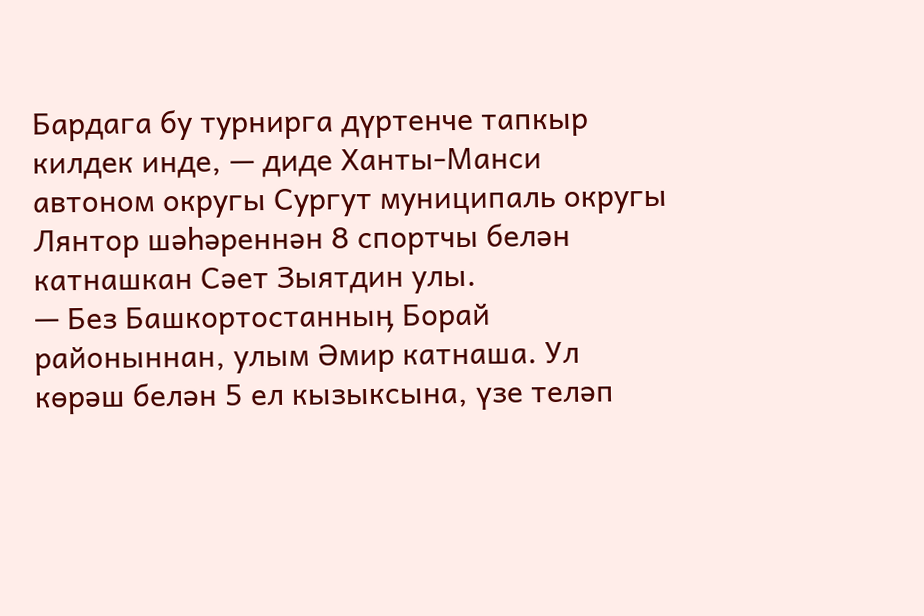Бардага бу турнирга дүртенче тапкыр килдек инде, — диде Ханты-Манси автоном округы Сургут муниципаль округы Лянтор шәhәреннән 8 спортчы белән катнашкан Сәет Зыятдин улы.
— Без Башкортостанныӊ Борай районыннан, улым Әмир катнаша. Ул көрәш белән 5 ел кызыксына, үзе теләп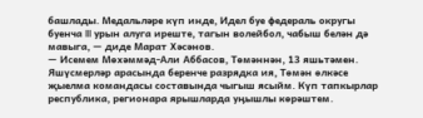башлады. Медальләре күп инде, Идел буе федераль округы буенча III урын алуга иреште, тагын волейбол, чабыш белән дә мавыга, — диде Марат Хәсәнов.
— Исемем Мөхәммәд-Али Аббасов, Төмәннән, 13 яшьтәмен. Яшүсмерләр арасында беренче разрядка ия, Төмән өлкәсе җыелма командасы составында чыгыш ясыйм. Күп тапкырлар республика, регионара ярышларда уӊышлы көрәштем.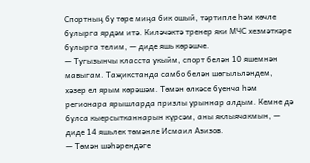Спортныӊ бу төре миӊа бик ошый, тәртипле hәм көчле булырга ярдәм итә. Киләчәктә тренер яки МЧС хезмәткәре булырга телим, — диде яшь көрәшче.
— Тугызынчы класста укыйм, спорт белән 10 яшемнән мавыгам. Таҗикстанда самбо белән шөгыльләндем, хәзер ел ярым көрәшәм. Төмән өлкәсе буенча hәм регионара ярышларда призлы урыннар алдым. Кемне дә булса кыерсытканнарын күрсәм, аны яклыячакмын, — диде 14 яшьлек төмәнле Исмаил Азизов.
— Төмән шәhәрендәге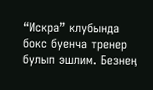“Искра” клубында бокс буенча тренер булып эшлим. Безнеӊ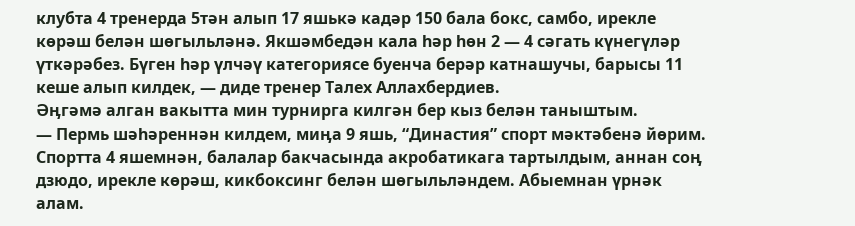клубта 4 тренерда 5тән алып 17 яшькә кадәр 150 бала бокс, самбо, ирекле көрәш белән шөгыльләнә. Якшәмбедән кала hәр hөн 2 — 4 сәгать күнегүләр үткәрәбез. Бүген hәр үлчәү категориясе буенча берәр катнашучы, барысы 11 кеше алып килдек, — диде тренер Талех Аллахбердиев.
Әӊгәмә алган вакытта мин турнирга килгән бер кыз белән таныштым.
— Пермь шәhәреннән килдем, миӊа 9 яшь, “Династия” спорт мәктәбенә йөрим. Спортта 4 яшемнән, балалар бакчасында акробатикага тартылдым, аннан соӊ дзюдо, ирекле көрәш, кикбоксинг белән шөгыльләндем. Абыемнан үрнәк алам.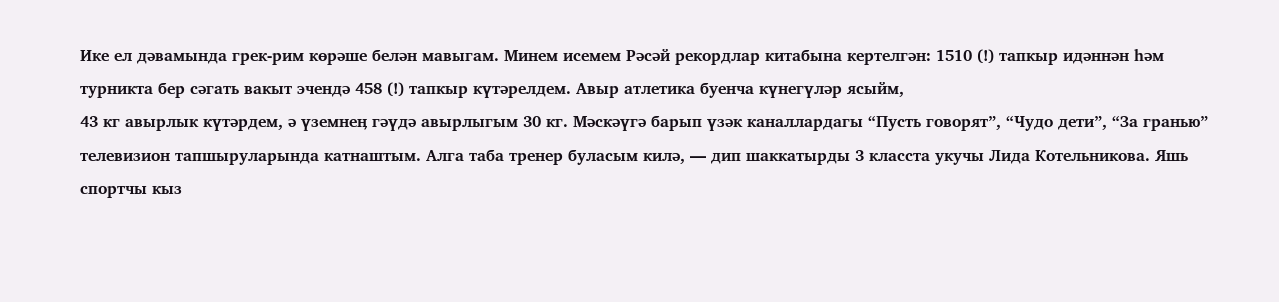Ике ел дәвамында грек-рим көрәше белән мавыгам. Минем исемем Рәсәй рекордлар китабына кертелгән: 1510 (!) тапкыр идәннән hәм турникта бер сәгать вакыт эчендә 458 (!) тапкыр күтәрелдем. Авыр атлетика буенча күнегүләр ясыйм,
43 кг авырлык күтәрдем, ә үземнеӊ гәүдә авырлыгым 30 кг. Мәскәүгә барып үзәк каналлардагы “Пусть говорят”, “Чудо дети”, “За гранью” телевизион тапшыруларында катнаштым. Алга таба тренер буласым килә, — дип шаккатырды 3 класста укучы Лида Котельникова. Яшь спортчы кыз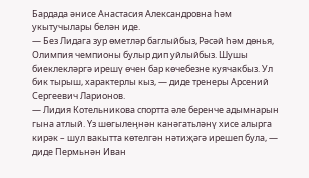Бардада әнисе Анастасия Александровна hәм укытучылары белән иде.
— Без Лидага зур өметләр баглыйбыз, Рәсәй hәм дөнья, Олимпия чемпионы булыр дип уйлыйбыз. Шушы биеклекләргә ирешү өчен бар көчебезне куячакбыз. Ул бик тырыш, характерлы кыз, — диде тренеры Арсений Сергеевич Ларионов.
— Лидия Котельникова спортта әле беренче адымнарын гына атлый. Үз шөгылеӊнән канәгатьләнү хисе алырга кирәк – шул вакытта көтелгән нәтиҗәгә ирешеп була, — диде Пермьнән Иван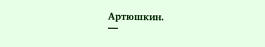Артюшкин.
—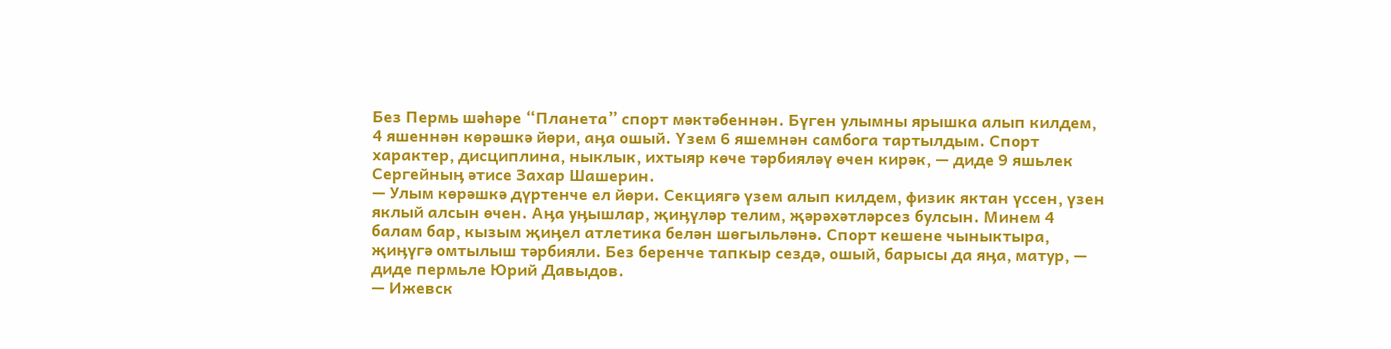Без Пермь шәhәре “Планета” спорт мәктәбеннән. Бүген улымны ярышка алып килдем, 4 яшеннән көрәшкә йөри, аӊа ошый. Үзем 6 яшемнән самбога тартылдым. Спорт характер, дисциплина, ныклык, ихтыяр көче тәрбияләү өчен кирәк, — диде 9 яшьлек Сергейныӊ әтисе Захар Шашерин.
— Улым көрәшкә дүртенче ел йөри. Секциягә үзем алып килдем, физик яктан үссен, үзен яклый алсын өчен. Аӊа уӊышлар, җиӊүләр телим, җәрәхәтләрсез булсын. Минем 4 балам бар, кызым җиӊел атлетика белән шөгыльләнә. Спорт кешене чыныктыра, җиӊүгә омтылыш тәрбияли. Без беренче тапкыр сездә, ошый, барысы да яӊа, матур, — диде пермьле Юрий Давыдов.
— Ижевск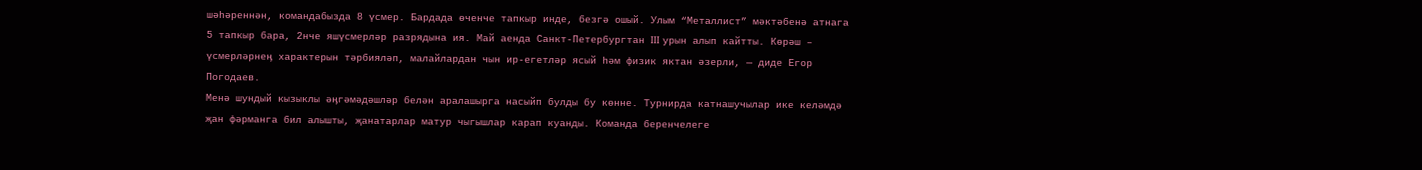шәhәреннән, командабызда 8 үсмер. Бардада өченче тапкыр инде, безгә ошый. Улым “Металлист” мәктәбенә атнага 5 тапкыр бара, 2нче яшүсмерләр разрядына ия. Май аенда Санкт-Петербургтан III урын алып кайтты. Көрәш – үсмерләрнеӊ характерын тәрбияләп, малайлардан чын ир-егетләр ясый hәм физик яктан әзерли, — диде Егор Погодаев.
Менә шундый кызыклы әӊгәмәдәшләр белән аралашырга насыйп булды бу көнне. Турнирда катнашучылар ике келәмдә җан фәрманга бил алышты, җанатарлар матур чыгышлар карап куанды. Команда беренчелеге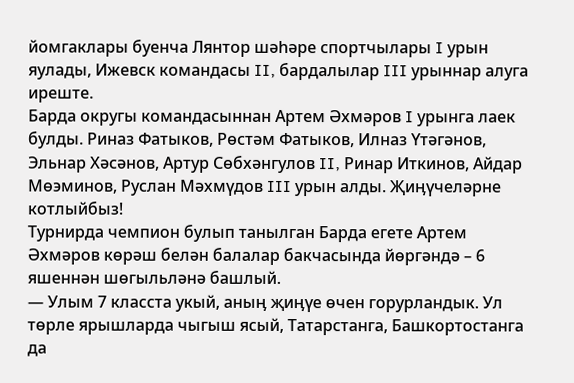йомгаклары буенча Лянтор шәhәре спортчылары I урын яулады, Ижевск командасы II, бардалылар III урыннар алуга иреште.
Барда округы командасыннан Артем Әхмәров I урынга лаек булды. Риназ Фатыков, Рөстәм Фатыков, Илназ Үтәгәнов, Эльнар Хәсәнов, Артур Сөбхәнгулов II, Ринар Иткинов, Айдар Мөэминов, Руслан Мәхмүдов III урын алды. Җиӊүчеләрне котлыйбыз!
Турнирда чемпион булып танылган Барда егете Артем Әхмәров көрәш белән балалар бакчасында йөргәндә – 6 яшеннән шөгыльләнә башлый.
— Улым 7 класста укый, аныӊ җиӊүе өчен горурландык. Ул төрле ярышларда чыгыш ясый, Татарстанга, Башкортостанга да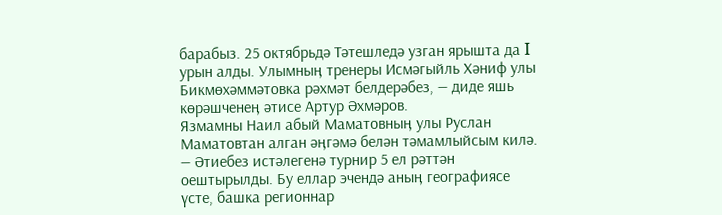барабыз. 25 октябрьдә Тәтешледә узган ярышта да I урын алды. Улымныӊ тренеры Исмәгыйль Хәниф улы Бикмөхәммәтовка рәхмәт белдерәбез, — диде яшь көрәшченеӊ әтисе Артур Әхмәров.
Язмамны Наил абый Маматовныӊ улы Руслан Маматовтан алган әӊгәмә белән тәмамлыйсым килә.
— Әтиебез истәлегенә турнир 5 ел рәттән оештырылды. Бу еллар эчендә аныӊ географиясе үсте, башка регионнар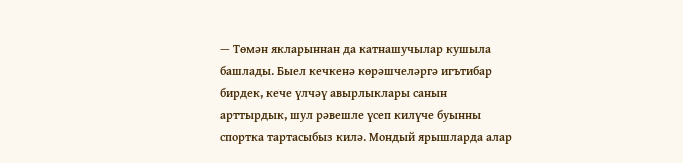— Төмән якларыннан да катнашучылар кушыла башлады. Быел кечкенә көрәшчеләргә игътибар бирдек, кече үлчәү авырлыклары санын арттырдык, шул рәвешле үсеп килүче буынны спортка тартасыбыз килә. Мондый ярышларда алар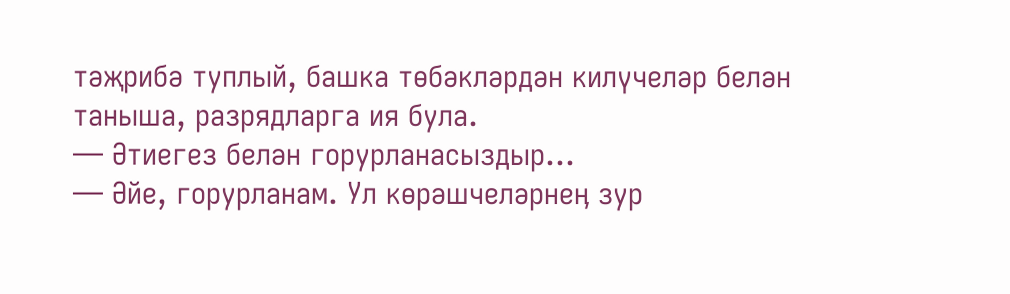тәҗрибә туплый, башка төбәкләрдән килүчеләр белән таныша, разрядларга ия була.
— Әтиегез белән горурланасыздыр…
— Әйе, горурланам. Ул көрәшчеләрнеӊ зур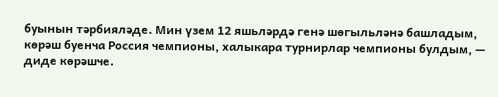буынын тәрбияләде. Мин үзем 12 яшьләрдә генә шөгыльләнә башладым, көрәш буенча Россия чемпионы, халыкара турнирлар чемпионы булдым, — диде көрәшче.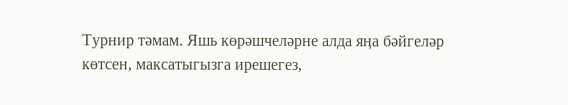Турнир тәмам. Яшь көрәшчеләрне алда яӊа бәйгеләр көтсен, максатыгызга ирешегез,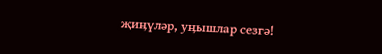җиӊүләр, уӊышлар сезгә!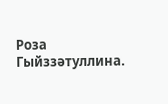Роза Гыйззәтуллина.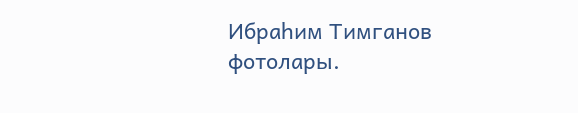Ибраhим Тимганов фотолары.